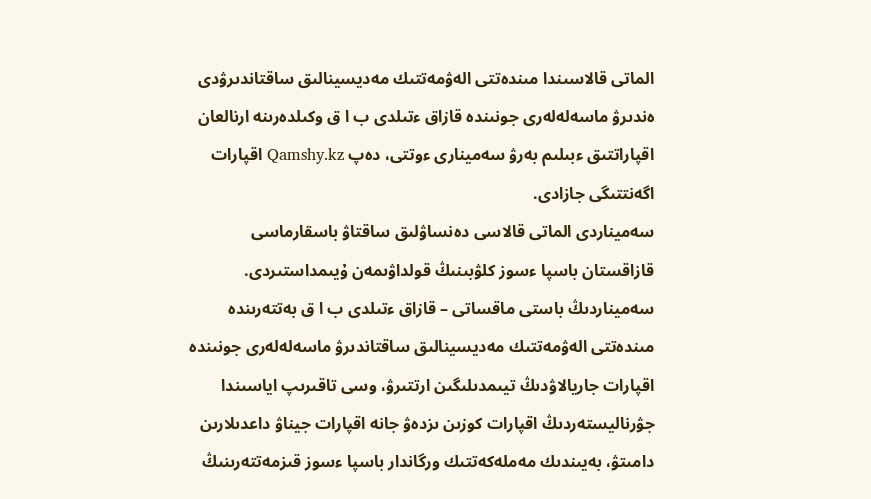الماتى قالاسىندا مىندەتتى الەۋمەتتىك مەديسينالىق ساقتاندىرۋدى ەندىرۋ ماسەلەلەرى جونىندە قازاق ءتىلدى ب ا ق وكىلدەرىنە ارنالعان اقپاراتتىق ءبىلىم بەرۋ سەمينارى ءوتتى، دەپ Qamshy.kz اقپارات اگەنتتىگى جازادى.
سەميناردى الماتى قالاسى دەنساۋلىق ساقتاۋ باسقارماسى قازاقستان باسپا ءسوز كلۋبىنىڭ قولداۋىمەن ۇيىمداستىردى.
سەميناردىڭ باستى ماقساتى – قازاق ءتىلدى ب ا ق بەتتەرىندە مىندەتتى الەۋمەتتىك مەديسينالىق ساقتاندىرۋ ماسەلەلەرى جونىندە اقپارات جاريالاۋدىڭ تيىمدىلىگىن ارتتىرۋ، وسى تاقىرىپ اياسىندا جۋرناليستەردىڭ اقپارات كوزىن ىزدەۋ جانە اقپارات جيناۋ داعدىلارىن دامىتۋ، بەيىندىك مەملەكەتتىك ورگاندار باسپا ءسوز قىزمەتتەرىنىڭ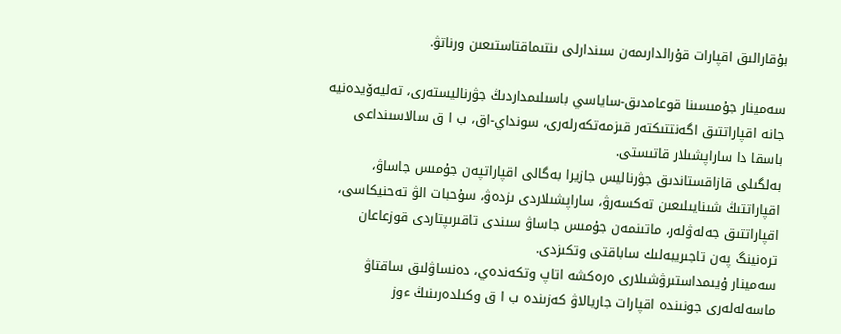بۇقارالىق اقپارات قۇرالدارىمەن سىندارلى ىنتىماقتاستىعىن ورناتۋ.

سەمينار جۇمىسىنا قوعامدىق-ساياسي باسىلىمداردىڭ جۋرناليستەرى، تەليەۆيدەنيە جانە اقپاراتتىق اگەنتتىكتەر قىزمەتكەرلەرى، سونداي-اق، ب ا ق سالاسىنداعى باسقا دا ساراپشىلار قاتىستى.
بەلگىلى قازاقستاندىق جۋرناليس جازيرا بەگالى اقپاراتپەن جۇمىس جاساۋ، اقپاراتتىڭ شىنايىلىعىن تەكسەرۋ، ساراپشىلاردى ىزدەۋ، سۇحبات الۋ تەحنيكاسى، اقپاراتتىق جەلەۋلەر، ماتىنمەن جۇمىس جاساۋ سىندى تاقىرىپتاردى قوزعاعان ترەنينگ پەن تاجىريبەلىك ساباقتى وتكىزدى.
سەمينار ۇيىمداستىرۋشىلارى ەرەكشە اتاپ وتكەندەي، دەنساۋلىق ساقتاۋ ماسەلەلەرى جونىندە اقپارات جاريالاۋ كەزىندە ب ا ق وكىلدەرىنىڭ ءوز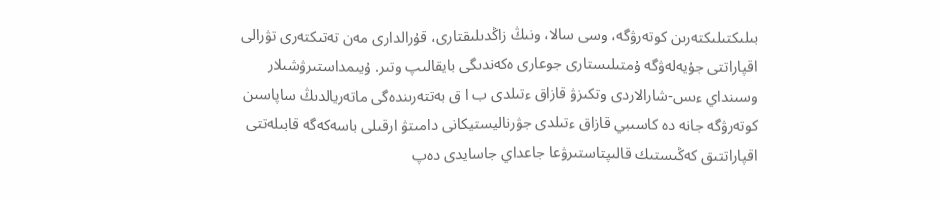بىلىكتىلىكتەرىن كوتەرۋگە، وسى سالا، ونىڭ زاڭدىلىقتارى، قۇرالدارى مەن تەتىكتەرى تۋرالى اقپاراتتى جۇيەلەۋگە ۇمتىلىستارى جوعارى ەكەندىگى بايقالىپ وتىر. ۇيىمداستىرۋشىلار وسىنداي ءىس-شارالاردى وتكىزۋ قازاق ءتىلدى ب ا ق بەتتەرىندەگى ماتەريالدىڭ ساپاسىن كوتەرۋگە جانە دە كاسىبي قازاق ءتىلدى جۋرناليستيكانى دامىتۋ ارقىلى باسەكەگە قابىلەتتى اقپاراتتىق كەڭىستىك قالىپتاستىرۋعا جاعداي جاسايدى دەپ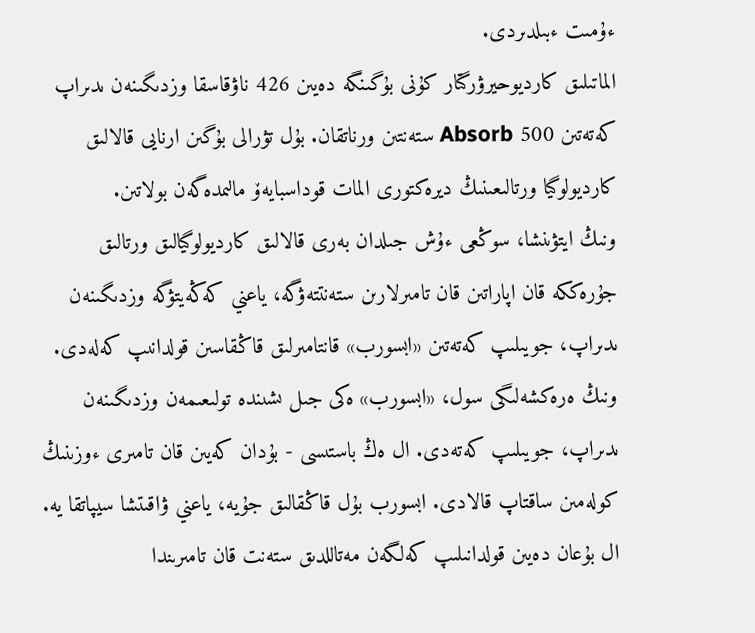ءۇمىت ءبىلدىردى.
الماتىلىق كارديوحيرۋرگتار كۇنى بۇگىنگە دەيىن 426 ناۋقاسقا وزدىگىنەن ىدىراپ كەتەتىن 500 Absorb ستەنتىن ورناتقان. بۇل تۋرالى بۇگىن ارنايى قالالىق كارديولوگيا ورتالىعىنىڭ ديرەكتورى المات قوداسبايەۆ مالىمدەگەن بولاتىن.
ونىڭ ايتۋىنشا، سوڭعى ءۇش جىلدان بەرى قالالىق كارديولوگيالىق ورتالىق جۇرەككە قان اپاراتىن قان تامىرلارىن ستەنتتەۋگە، ياعني كەڭەيتۋگە وزدىگىنەن ىدىراپ، جويىلىپ كەتەتىن «ابسورب» قانتامىرلىق قاڭقاسىن قولدانىپ كەلەدى. ونىڭ ەرەكشەلىگى سول، «ابسورب» ەكى جىل ىشىندە تولىعىمەن وزدىگىنەن ىدىراپ، جويىلىپ كەتەدى. ال ەڭ باستىسى - بۇدان كەيىن قان تامىرى ءوزىنىڭ كولەمىن ساقتاپ قالادى. ابسورب بۇل قاڭقالىق جۇيە، ياعني ۋاقىتشا سيپاتقا يە. ال بۇعان دەيىن قولدانىلىپ كەلگەن مەتاللدىق ستەنت قان تامىرىندا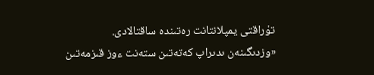تۇراقتى يمپلانتانت رەتىندە ساقتالادى.
«وزدىگىنەن ىدىراپ كەتەتىن ستەنت ءوز قىزمەتىن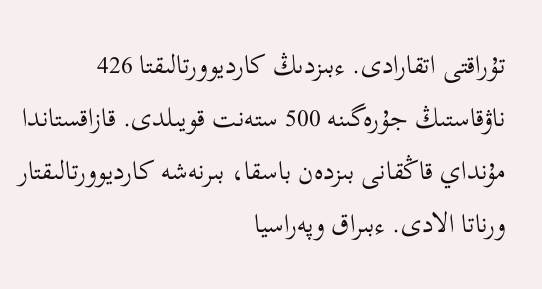تۇراقتى اتقارادى. ءبىزدىڭ كارديوورتالىقتا 426 ناۋقاستىڭ جۇرەگىنە 500 ستەنت قويىلدى. قازاقستاندا مۇنداي قاڭقانى بىزدەن باسقا، بىرنەشە كارديوورتالىقتار ورناتا الادى. ءبىراق وپەراسيا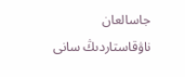جاسالعان ناۋقاستاردىڭ سانى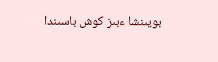بويىنشا ءبىز كوش باسىندا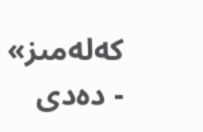كەلەمىز» - دەدى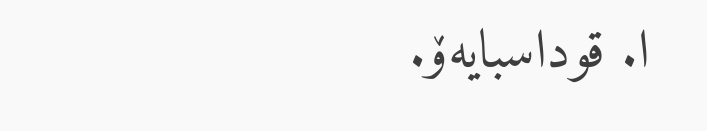ا. قوداسبايەۆ.